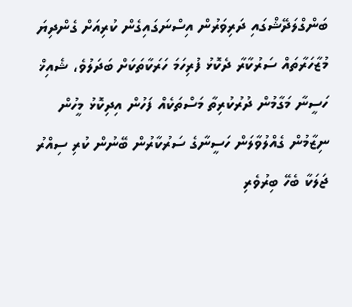ބަންގްލަދޭޝްގައި ދަރިވަރުން އިސްނަގައިގެން ކުރިއަށް ގެންދިޔަ މުޒާހަރާތައް ސަރުކާރާ ދެކޮޅު ފުރިހަމަ ހަރަކާތަކަށް ބަދަލުވެ، ޝެއިޚް ހަސީނާ މަގާމުން ދުރުކުރިތާ މަސްތަކެއް ފަހުން އިދިކޮޅު މީހުން ނިޒާމުން ގެއްލުވާލަން ހަސީނާގެ ސަރުކާރުން ބޭނުން ކުރި ސިއްރު ޖަލަކާ ބެހޭ ބިރުވެރި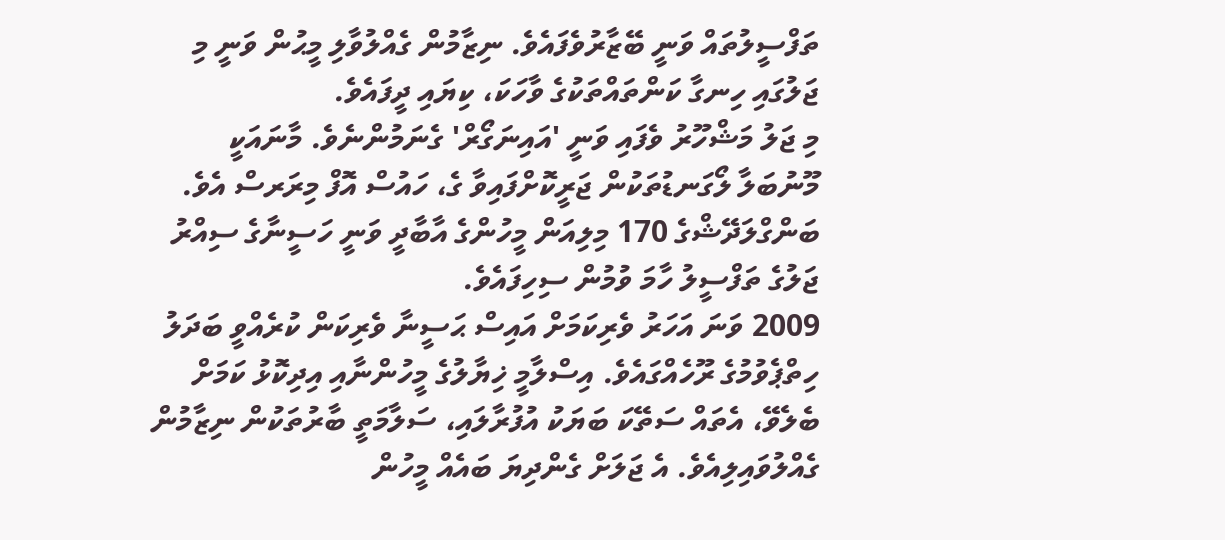ތަފްސީލުތައް ވަނީ ބޭޒާރުވެފައެވެ. ނިޒާމުން ގެއްލުވާލި މީޙުން ވަނީ މި ޖަލުގައި ހިނގާ ކަންތައްތަކުގެ ވާހަކަ، ކިޔައި ދީފައެވެ.
މި ޖަލު މަޝްހޫރު ވެފައި ވަނީ 'އައިނަގޯރް' ގެނަމުންނެވެ. މާނައަކީ މޫނުބަލާ ލޯގަނޑުތަކުން ޖަރީކޮށްފައިވާ ގެ، ހައުސް އޮފް މިރަރސް އެވެ. ބަންގްލަދޭޝްގެ 170 މިލިއަން މީހުންގެ އާބާދީ ވަނީ ހަސީނާގެ ސިއްރު ޖަލުގެ ތަފްސީލު ހާމަ ވުމުން ސިހިފައެވެ.
2009 ވަނަ އަހަރު ވެރިކަމަށް އައިސް ޙަސީނާ ވެރިކަން ކުރެއްވީ ބަދަލު ހިތްޕެވުމުގެ ރޫހެއްގައެވެ. އިސްލާމީ ޚިޔާލުގެ މީހުންނާއި އިދިކޮޅު ކަމަށް ބެލެވޭ، އެތައް ސަތޭކަ ބަޔަކު އުފުރާލައި، ސަލާމަތީ ބާރުތަކުން ނިޒާމުން ގެއްލުވައިލިއެވެ. އެ ޖަލަށް ގެންދިޔަ ބައެއް މީހުން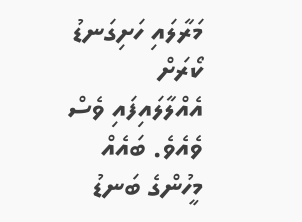މަރާލައި ހަށިގަނޑު ކޯރަށް އެއްލާލައިފައި ވެސް ވެއެވެ. ބައެއް މީހުންގެ ބަނޑު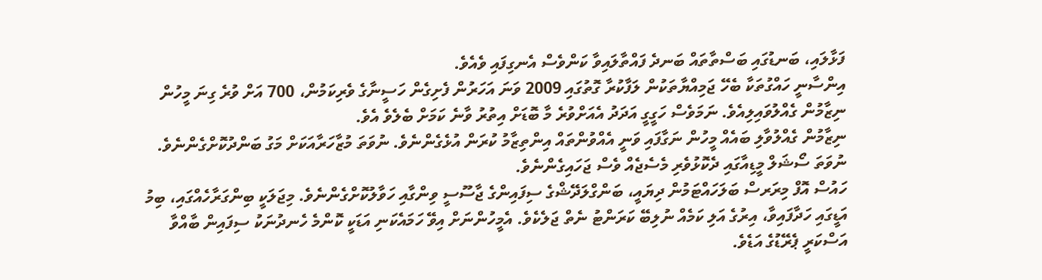ފަޅާލައި، ބަނޑުގައި ބަސްތާތައް ބަނދެ ފައްތާލައިވާ ކަންވެސް އެނގިފައި ވެއެވެ.
އިންސާނީ ހައްގުތަކާ ބެހޭ ޖަމިއްޔާތަކުން ލަފާކުރާ ގޮތުގައި 2009 ވަނަ އަހަރުން ފެށިގެން ހަސީނާގެ ވެރިކަމުން، 700 އަށް ވުރެ ގިނަ މީހުން ނިޒާމުން ގެއްލުވައިލިއެވެ. ނަމަވެސް ހަގީގީ އަދަދު އެއަށްވުރެ މާ ބޮޑަށް އިތުރު ވާނެ ކަމަށް ބެލެވެ އެވެ.
ނިޒާމުން ގެއްލުވާލި ބައެއް މީހުން ނަގާފައި ވަނީ އެއްވުންތައް އިންތިޒާމު ކުރަން އުޅެގެންނެވެ. ނުވަތަ މުޒާހަރާއަކަށް މަގު ބަންދުކޮށްގެންނެވެ. ނުވަތަ ސޯޝަލް މީޑިއާގައި ދެކޮޅުވެރި މެސެޖެއް ވެސް ޖަހައިގެންނެވެ.
ހައުސް އޮފް މިރަރސް ބަލަހައްޓަމުން ދިޔައީ، ބަންގްލަދޭޝްގެ ސިފައިންގެ ޖާސޫސީ ވިންގާއި ހަވާލުކޮށްގެންނެވެ. މިޖަލަކީ ބިންގަރާހެއްގައި، ބިމު އަޑީގައި ހަދާފައިވާ، އިރުގެ އަލި ކަމެއް ނުލިބޭ ކަރަންޓު ނެތް ޖަލެކެވެ. އެމީހުންނަށް އިވޭ ހަމައެކަނި އަޑަކީ ކޮންމެ ހެނދުނަކު ސިފައިން ބާއްވާ އަސްކަރީ ޕެރޭޑުގެ އަޑެވެ.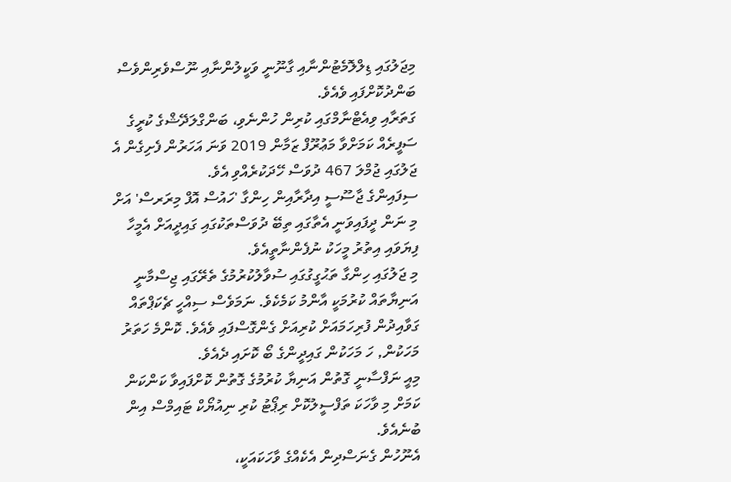މިޖަލުގައި ޑިލްލޮމެޓުންނާއި ގާނޫނީ ވަކީލުންނާއި ނޫސްވެރިންވެސް ބަންދުކޮށްފައި ވެއެވެ.
ގަތަރާއި ވިއެޓްނާމްގައި ކުރިން ހުންނެވި، ބަންގްލަދޭޝްގެ ކުރީގެ ސަފީރެއް ކަމަށްވާ މަޢުރޫފް ޒަމާން 2019 ވަނަ އަހަރުން ފެށިގެން އެ ޖަލުގައި ޖުމްލަ 467 ދުވަސް ހޭދަކުރެއްވި އެވެ.
ސިފައިންގެ ޖާސޫސީ އިދާރާއިން ހިންގާ 'ހައުސް އޮފް މިރަރސް' އަށް މި ނަން ދީފައިވަނީ އެތާގައި ތިބޭ ދުވަސްތަކުގައި ގައިދީއަށް އެމީހާ ފިޔަވައި އިތުރު މީހަކު ނުފެންނާތީއެވެ.
މި ޖަލުގައި ހިންގާ ތަޙުގީގުގައި ސުވާލުކުރުމުގެ ތެރޭގައި ޖިސްމާނީ އަނިޔާތައް ކުރުމަކީ އާންމު ކަމެކެވެ. ނަމަވެސް ސިއްހީ ޗެކަޕްތައް ގަވާއިދުން ފުރިހަމައަށް ކުރިއަށް ގެންގޮސްފައި ވެއެވެ. ކޮންމެ ހަތަރު މަހަކުން, ހަ މަހަކުން ގައިދީންގެ ބޯ ކޮށައި ދެއެވެ.
މިއީ ނަފްސާނީ ގޮތުން އަނިޔާ ކުރުމުގެ ގޮތުން ކޮށްފައިވާ ކަންކަން ކަމަށް މި ވާހަކަ ތަފްސީލުކޮށް ރިޕޯޓު ކުރި ނިއުޔޯކް ޓައިމްސް އިން ބުނެއެވެ.
އެނޫހުން ގެނަސްދިން އެކެއްގެ ވާހަކައަކީ،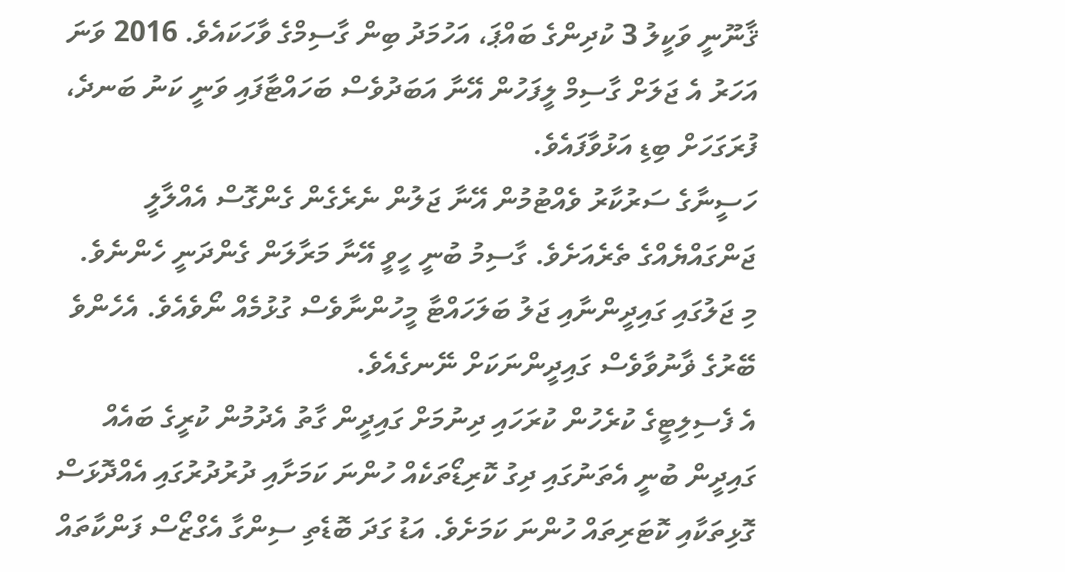ޤާނޫނީ ވަކީލު 3 ކުދިންގެ ބައްޕަ، އަހުމަދު ބިން ގާސިމްގެ ވާހަކައެވެ. 2016 ވަނަ އަހަރު އެ ޖަލަށް ގާސިމް ލީފަހުން އޭނާ އަބަދުވެސް ބަހައްޓާފައި ވަނީ ކަނު ބަނދެ، ފުރަގަހަށް ބިޑި އަޅުވާފައެވެ.
ހަސީނާގެ ސަރުކާރު ވެއްޓުމުން އޭނާ ޖަލުން ނެރެގެން ގެންގޮސް އެއްލާލީ ޖަންގައްޔެއްގެ ތެރެއަށެވެ. ގާސިމު ބުނީ ހީވީ އޭނާ މަރާލަން ގެންދަނީ ހެންނެވެ.
މި ޖަލުގައި ގައިދީންނާއި ޖަލު ބަލަހައްޓާ މީހުންނާވެސް ގުޅުމެއް ނޯވެއެވެ. އެހެންވެ ބޭރުގެ ޥާނުވާވެސް ގައިދީންނަކަށް ނޭނގެއެވެ.
އެ ފެސިލިޓީގެ ކުރެހުން ކުރަހައި ދިނުމަށް ގައިދީން ގާތު އެދުމުން ކުރީގެ ބައެއް ގައިދީން ބުނީ އެތަނުގައި ދިގު ކޮރިޑޯތަކެއް ހުންނަ ކަމަށާއި ދުރުދުރުގައި އެއްދޮޅަސް ގޮޅިތަކާއި ކޮޓަރިތައް ހުންނަ ކަމަށެވެ. އަޑު ގަދަ ބޮޑެތި ސިންގާ އެގްޒޯސް ފަންކާތައް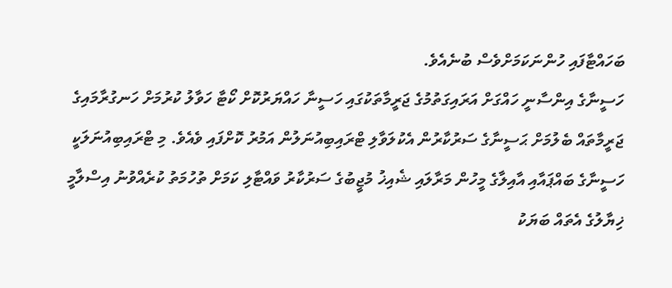ބަހައްޓާފައި ހުންނަކަމަށްވެސް ބުނެއެވެ.
ހަސީނާގެ އިންސާނީ ހައްގަށް އަރައިގަތުމުގެ ޖަރީމާތަކުގައި ހަސީނާ ހައްޔަރުކޮށް ކޯޓާ ހަވާލު ކުރުމަށް ހަނގުރާމައިގެ ޖަރީމާތައް ބެލުމަށް ޙަސީނާގެ ސަރުކާރުން އެކުލަވާލި ޓްރައިބިއުނަލުން އަމުރު ކޮށްފައި ވެއެވެ. މި ޓްރައިބިއުނަލަކީ ހަސީނާގެ ބައްޕައާއި އާއިލާގެ މީހުން މަރާލައި ޝެއިޚު މުޖީބުގެ ސަރުކާރު ވައްޓާލި ކަމަށް ތުހުމަތު ކުރެއްވުނު އިސްލާމީ ޚިޔާލުގެ އެތައް ބަޔަކު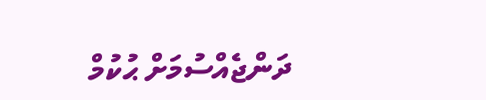ދަންޖެއްސުމަށް ޙުކުމް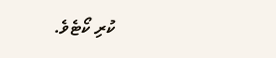ކުރި ކޯޓެވެ.